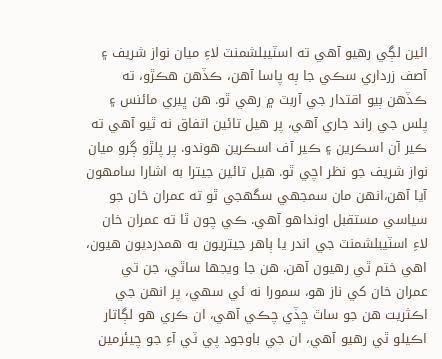ائين لڳي رهيو آهي ته اسٽيبلشمنٽ لاءِ ميان نواز شريف ۽ آصف زرداري سڪي جا ٻه پاسا آهن، ڪڏهن هڪڙو، ته ڪڏهن ٻيو اقتدار جي آربٽ ۾ رهي ٿو. هن ڀيري مائنس ۽ پلس جي راند جاري آهي، پر هيل تائين اتفاق نه ٿيو آهي ته ڪير آن اسڪرين ۽ ڪير آف اسڪرين هوندو. پر پلڙو ڳرو ميان نواز شريف جو نظر اچي ٿو. هيل تائين جيترا به اشارا سامهون آيا آهن،انهن مان سمجهي سگهجي ٿو ته عمران خان جو سياسي مستقبل اونداهو آهي. ڪي چون ٿا ته عمران خان لاءِ اسٽيبلشمنٽ جي اندر يا ٻاهر جيتريون به همدرديون هيون، اهي ختم ٿي رهيون آهن. هن جا ويجها ساٿي، جن تي عمران خان کي ناز هو، سمورا نه ئي سهي، پر انهن جي اڪثريت هن جو ساٿ ڇڏي چڪي آهي، ان ڪري هو لڳاتار اڪيلو ٿي رهيو آهي، ان جي باوجود پي ٽي آءِ جو چيئرمين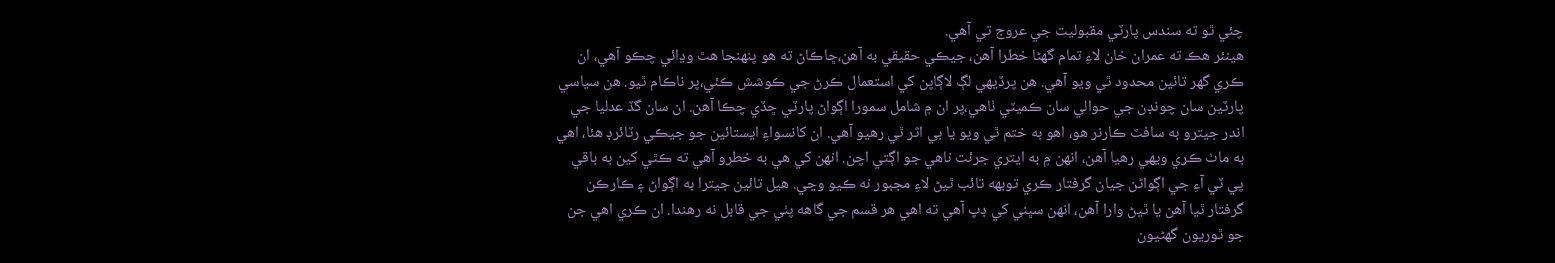چئي ٿو ته سندس پارٽي مقبوليت جي عروج تي آهي.
هينئر هڪ ته عمران خان لاءِ تمام گهڻا خطرا آهن، جيڪي حقيقي به آهن،ڇاڪاڻ ته هو پنهنجا هٿ وڍائي چڪو آهي، ان ڪري گهر تائين محدود ٿي ويو آهي. هن پرڏيهي لڳ لاڳاپن کي استعمال ڪرڻ جي ڪوشش ڪئي،پر ناڪام ٿيو. هن سياسي پارٽين سان چونڊن جي حوالي سان ڪميٽي ٺاهي،پر ان ۾ شامل سمورا اڳواڻ پارٽي ڇڏي چڪا آهن. ان سان گڏ عدليا جي اندر جيترو به سافٽ ڪارنر هو، اهو به ختم ٿي ويو يا بي اثر ٿي رهيو آهي. ان کانسواءِ ايستائين جو جيڪي رٽائرڊ هئا، اهي به ماٺ ڪري ويهي رهيا آهن، انهن ۾ به ايتري جرئت ناهي جو اڳتي اچن. انهن کي هي به خطرو آهي ته ڪٿي کين به باقي پي ٽي آءِ جي اڳواڻن جيان گرفتار ڪري توبهه تائب ٿيڻ لاءِ مجبور نه ڪيو وڃي. هيل تائين جيترا به اڳواڻ ۽ ڪارڪن گرفتار ٿيا آهن يا ٿيڻ وارا آهن، انهن سڀني کي ڊپ آهي ته اهي هر قسم جي گاهه پٺي جي قابل نه رهندا. ان ڪري اهي جن جو ٿوريون گهڻيون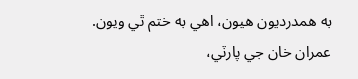به همدرديون هيون، اهي به ختم ٿي ويون.
عمران خان جي پارٽي،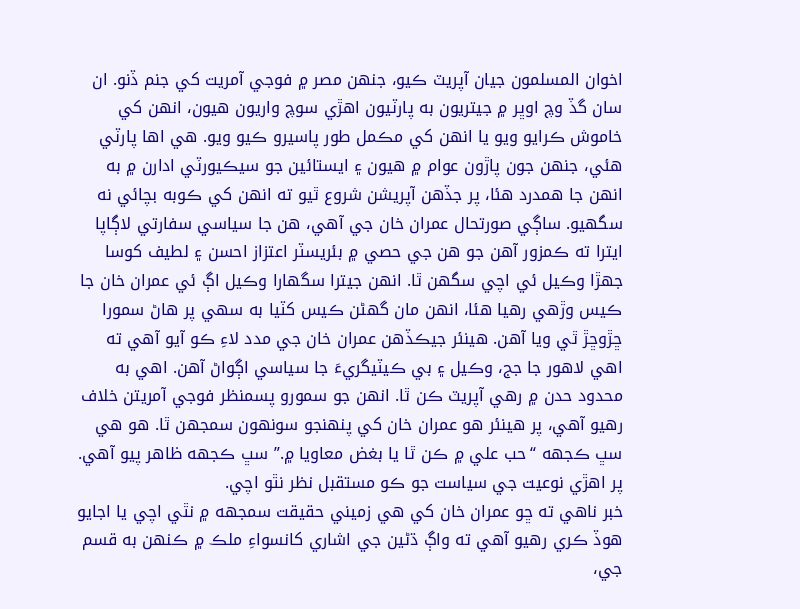اخوان المسلمون جيان آپريٽ ڪيو، جنهن مصر ۾ فوجي آمريت کي جنم ڏنو. ان سان گڏ وچ اوڀر ۾ جيتريون به پارٽيون اهڙي سوچ واريون هيون، انهن کي خاموش ڪرايو ويو يا انهن کي مڪمل طور پاسيرو ڪيو ويو. هي اها پارٽي هئي، جنهن جون پاڙون عوام ۾ هيون ۽ ايستائين جو سيڪيورٽي ادارن ۾ به انهن جا همدرد هئا، پر جڏهن آپريشن شروع ٿيو ته انهن کي ڪوبه بچائي نه سگهيو. ساڳي صورتحال عمران خان جي آهي، هن جا سياسي سفارتي لاڳاپا ايترا ته ڪمزور آهن جو هن جي حصي ۾ بئريسٽر اعتزاز احسن ۽ لطيف کوسا جهڙا وڪيل ئي اچي سگهن ٿا. انهن جيترا سگهارا وڪيل اڳ ئي عمران خان جا ڪيس وڙهي رهيا هئا، انهن مان گهڻن ڪيس کٽيا به سهي پر هاڻ سمورا ڇڙوڇڙ ٿي ويا آهن. هينئر جيڪڏهن عمران خان جي مدد لاءِ ڪو آيو آهي ته اهي لاهور جا جج، وڪيل ۽ بي ڪيٽيگريءَ جا سياسي اڳواڻ آهن. اهي به محدود حدن ۾ رهي آپريٽ ڪن ٿا. انهن جو سمورو پسمنظر فوجي آمريتن خلاف رهيو آهي، پر هينئر هو عمران خان کي پنهنجو سونهون سمجهن ٿا. هو هي سڀ ڪجهه “حب علي ۾ ڪن ٿا يا بغض معاويا ۾.” سڀ ڪجهه ظاهر پيو آهي. پر اهڙي نوعيت جي سياست جو ڪو مستقبل نظر نٿو اچي.
خبر ناهي ته ڇو عمران خان کي هي زميني حقيقت سمجهه ۾ نٿي اچي يا اجايو هوڏ ڪري رهيو آهي ته واڳ ڌڻين جي اشاري کانسواءِ ملڪ ۾ ڪنهن به قسم جي،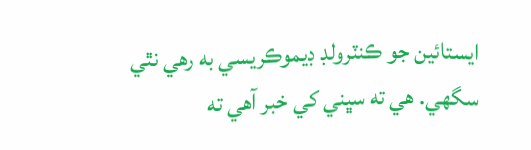ايستائين جو ڪنٽرولڊ ڊيموڪريسي به رهي نٿي سگهي. هي ته سڀني کي خبر آهي ته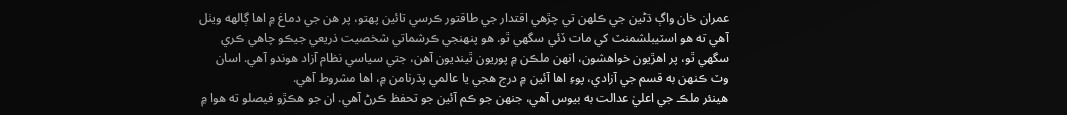عمران خان واڳ ڌڻين جي ڪلهن تي چڙهي اقتدار جي طاقتور ڪرسي تائين پهتو، پر هن جي دماغ ۾ اها ڳالهه ويٺل آهي ته هو اسٽيبلشمنٽ کي مات ڏئي سگهي ٿو. هو پنهنجي ڪرشماتي شخصيت ذريعي جيڪو چاهي ڪري سگهي ٿو، پر اهڙيون خواهشون، انهن ملڪن ۾ پوريون ٿينديون آهن، جتي سياسي نظام آزاد هوندو آهي. اسان وٽ ڪنهن به قسم جي آزادي، پوءِ اها آئين ۾ درج هجي يا عالمي پڌرنامن ۾، اها مشروط آهي.
هينئر ملڪ جي اعليٰ عدالت به بيوس آهي، جنهن جو ڪم آئين جو تحفظ ڪرڻ آهي. ان جو هڪڙو فيصلو ته هوا ۾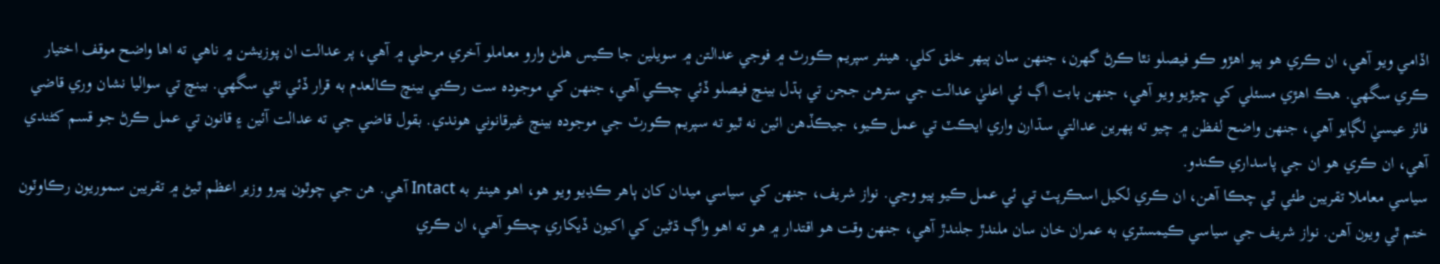اڏامي ويو آهي، ان ڪري هو ٻيو اهڙو ڪو فيصلو نٿا ڪرڻ گهرن، جنهن سان ٻيهر خلق کلي. هينئر سپريم ڪورٽ ۾ فوجي عدالتن ۾ سويلين جا ڪيس هلڻ وارو معاملو آخري مرحلي ۾ آهي، پر عدالت ان پوزيشن ۾ ناهي ته اها واضح موقف اختيار ڪري سگهي. هڪ اهڙي مسئلي کي ڇيڙيو ويو آهي، جنهن بابت اڳ ئي اعليٰ عدالت جي سترهن ججن تي ٻڌل بينچ فيصلو ڏئي چڪي آهي، جنهن کي موجوده ست رڪني بينچ ڪالعدم به قرار ڏئي نٿي سگهي. بينچ تي سواليا نشان وري قاضي فائز عيسيٰ لڳايو آهي، جنهن واضح لفظن ۾ چيو ته پهرين عدالتي سڌارن واري ايڪٽ تي عمل ڪيو، جيڪڏهن ائين نه ٿيو ته سپريم ڪورٽ جي موجوده بينچ غيرقانوني هوندي. بقول قاضي جي ته عدالت آئين ۽ قانون تي عمل ڪرڻ جو قسم کڻندي آهي، ان ڪري هو ان جي پاسداري ڪندو.
سياسي معاملا تقريبن طئي ٿي چڪا آهن، ان ڪري لکيل اسڪرپٽ تي ئي عمل ڪيو پيو وڃي. نواز شريف، جنهن کي سياسي ميدان کان ٻاهر ڪڍيو ويو هو، اهو هينئر به Intact آهي. هن جي چوٿون ڀيرو وزير اعظم ٿيڻ ۾ تقريبن سموريون رڪاوٽون ختم ٿي ويون آهن. نواز شريف جي سياسي ڪيمسٽري به عمران خان سان ملندڙ جلندڙ آهي، جنهن وقت هو اقتدار ۾ هو ته اهو واڳ ڌڻين کي اکيون ڏيکاري چڪو آهي، ان ڪري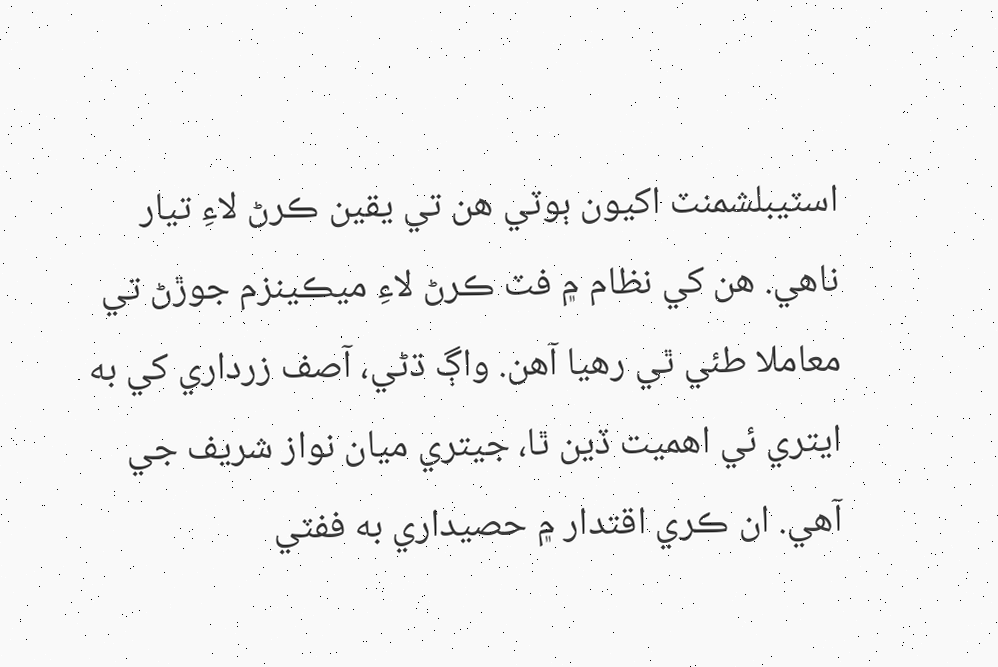اسٽيبلشمنٽ اکيون ٻوٽي هن تي يقين ڪرڻ لاءِ تيار ناهي. هن کي نظام ۾ فٽ ڪرڻ لاءِ ميڪينزم جوڙڻ تي معاملا طئي ٿي رهيا آهن. واڳ ڌڻي، آصف زرداري کي به ايتري ئي اهميت ڏين ٿا، جيتري ميان نواز شريف جي آهي. ان ڪري اقتدار ۾ حصيداري به ففٽي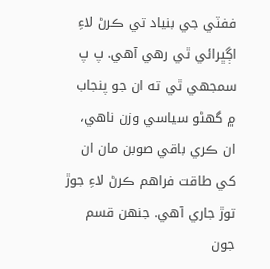ففٽي جي بنياد تي ڪرڻ لاءِ اڳڀرائي ٿي رهي آهي. پ پ سمجهي ٿي ته ان جو پنجاب ۾ گهڻو سياسي وزن ناهي، ان ڪري باقي صوبن مان ان کي طاقت فراهم ڪرڻ لاءِ جوڙ توڙ جاري آهي. جنهن قسم جون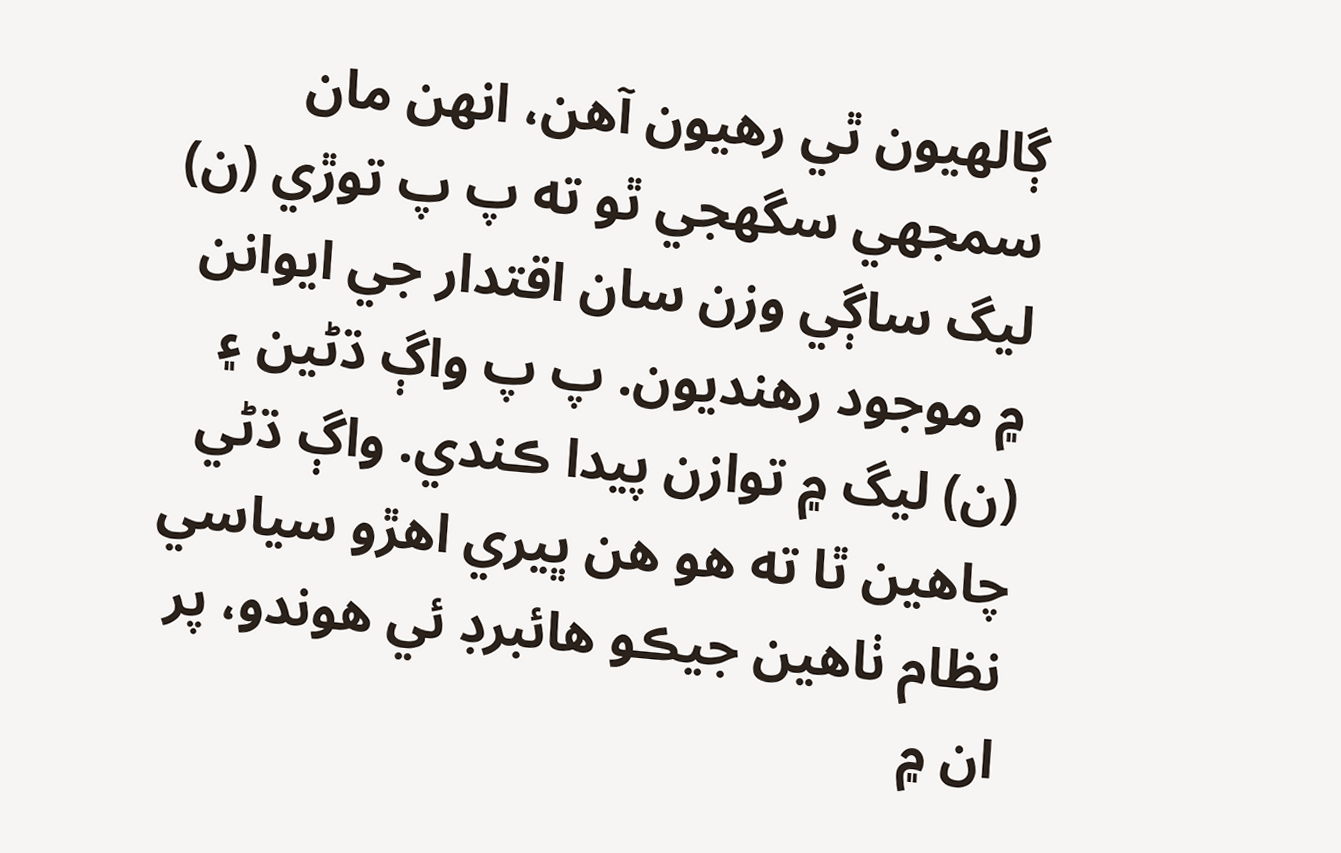ڳالهيون ٿي رهيون آهن، انهن مان سمجهي سگهجي ٿو ته پ پ توڙي (ن) ليگ ساڳي وزن سان اقتدار جي ايوانن ۾ موجود رهنديون. پ پ واڳ ڌڻين ۽ (ن) ليگ ۾ توازن پيدا ڪندي. واڳ ڌڻي چاهين ٿا ته هو هن ڀيري اهڙو سياسي نظام ٺاهين جيڪو هائبرڊ ئي هوندو، پر ان ۾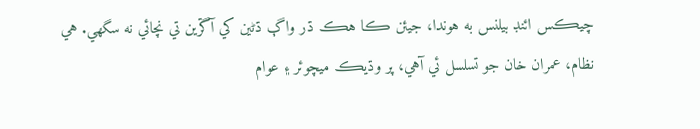چيڪس ائنڊ بيلنس به هوندا، جيئن ڪا هڪ ڌر واڳ ڌڻين کي آڱرين تي نچائي نه سگهي. هي نظام، عمران خان جو تسلسل ئي آهي، پر وڌيڪ ميچوئر ۽ عوام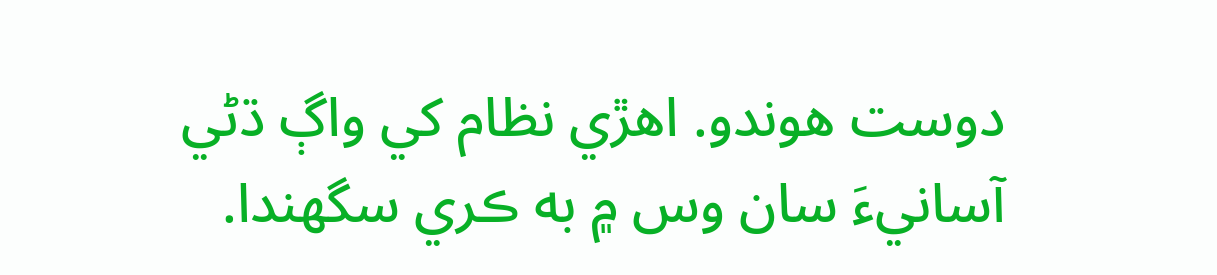دوست هوندو. اهڙي نظام کي واڳ ڌڻي آسانيءَ سان وس ۾ به ڪري سگهندا.